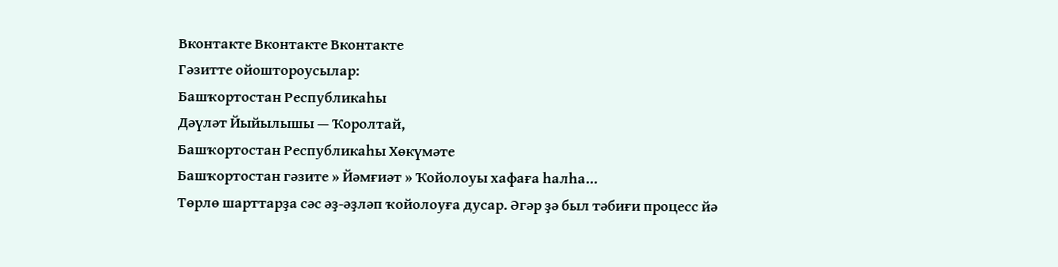Вконтакте Вконтакте Вконтакте
Гәзитте ойоштороусылар:
Башҡортостан Республикаһы
Дәүләт Йыйылышы — Ҡоролтай,
Башҡортостан Республикаһы Хөкүмәте
Башҡортостан гәзите » Йәмғиәт » Ҡойолоуы хафаға һалһа...
Төрлө шарттарҙа сәс әҙ-әҙләп ҡойолоуға дусар. Әгәр ҙә был тәбиғи процесс йә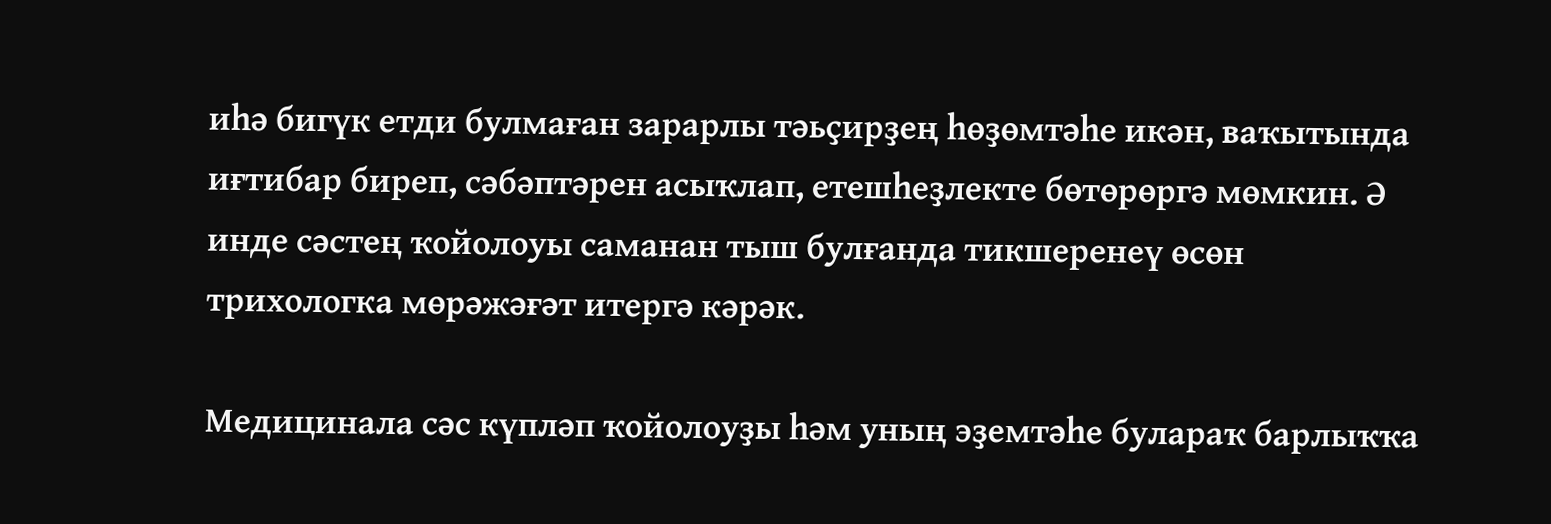иһә бигүк етди булмаған зарарлы тәьҫирҙең һөҙөмтәһе икән, ваҡытында иғтибар биреп, сәбәптәрен асыҡлап, етешһеҙлекте бөтөрөргә мөмкин. Ә инде сәстең ҡойолоуы саманан тыш булғанда тикшеренеү өсөн трихологка мөрәжәғәт итергә кәрәк.

Медицинала сәс күпләп ҡойолоуҙы һәм уның эҙемтәһе булараҡ барлыҡҡа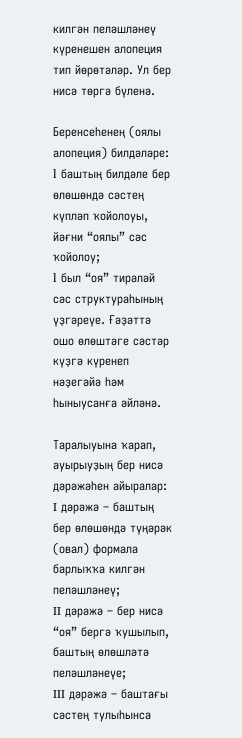килгән пеләшләнеү күренешен алопеция тип йөрөтәләр. Ул бер нисә төргә бүленә.

Беренсеһенең (оялы алопеция) билдәләре:
l баштың билдәле бер өлөшөндә сәстең күпләп ҡойолоуы, йәғни “оялы” сәс ҡойолоу;
l был “оя” тирәләй сәс структураһының үҙгәреүе. Ғәҙәттә ошо өлөштәге сәстәр күҙгә күренеп нәҙегәйә һәм һыныусанға әйләнә.

Таралыуына ҡарап, ауырыуҙың бер нисә дәрәжәһен айыралар:
I дәрәжә – баштың бер өлөшөндә түңәрәк (овал) формала барлыҡҡа килгән пеләшләнеү;
II дәрәжә – бер нисә “оя” бергә ҡушылып, баштың өлөшләтә пеләшләнеүе;
III дәрәжә – баштағы сәстең тулыһынса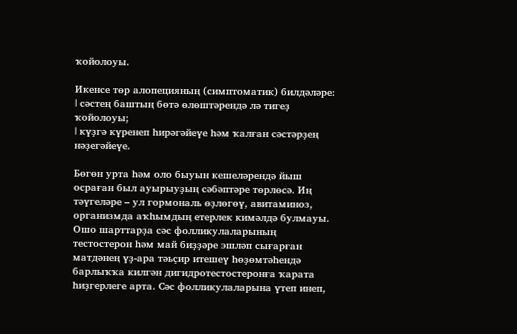ҡойолоуы.

Икенсе төр алопецияның (симптоматик) билдәләре:
l сәстең баштың бөтә өлөштәрендә лә тигеҙ ҡойолоуы;
l күҙгә күренеп һирәгәйеүе һәм ҡалған сәстәрҙең нәҙегәйеүе.

Бөгөн урта һәм оло быуын кешеләрендә йыш осраған был ауырыуҙың сәбәптәре төрлөсә. Иң тәүгеләре – ул гормональ өҙлөгөү, авитаминоз, организмда аҡһымдың етерлек кимәлдә булмауы. Ошо шарттарҙа сәс фолликулаларының тестостерон һәм май биҙҙәре эшләп сығарған матдәнең үҙ-ара тәьҫир итешеү һөҙөмтәһендә барлыҡҡа килгән дигидротестостеронға ҡарата һиҙгерлеге арта. Сәс фолликулаларына үтеп инеп,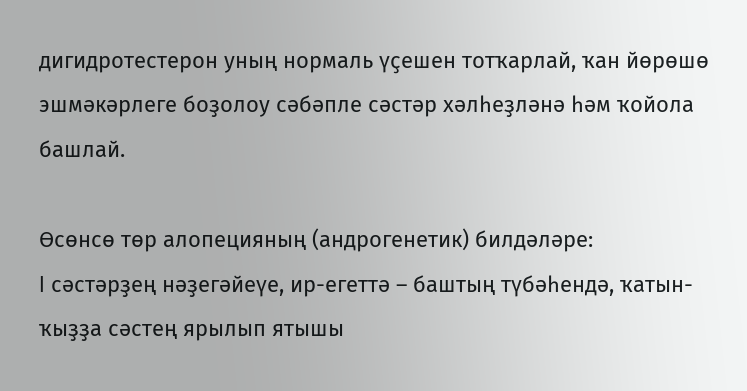дигидротестерон уның нормаль үҫешен тотҡарлай, ҡан йөрөшө эшмәкәрлеге боҙолоу сәбәпле сәстәр хәлһеҙләнә һәм ҡойола башлай.

Өсөнсө төр алопецияның (андрогенетик) билдәләре:
l сәстәрҙең нәҙегәйеүе, ир-егеттә – баштың түбәһендә, ҡатын-ҡыҙҙа сәстең ярылып ятышы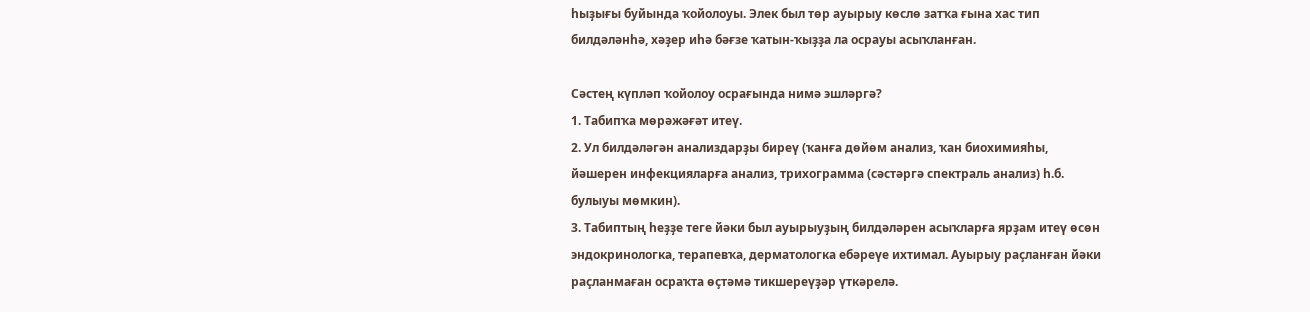һыҙығы буйында ҡойолоуы. Элек был төр ауырыу көслө затҡа ғына хас тип билдәләнһә, хәҙер иһә бәғзе ҡатын-ҡыҙҙа ла осрауы асыҡланған.

Сәстең күпләп ҡойолоу осрағында нимә эшләргә?
1. Табипҡа мөрәжәғәт итеү.
2. Ул билдәләгән анализдарҙы биреү (ҡанға дөйөм анализ, ҡан биохимияһы, йәшерен инфекцияларға анализ, трихограмма (сәстәргә спектраль анализ) һ.б. булыуы мөмкин).
3. Табиптың һеҙҙе теге йәки был ауырыуҙың билдәләрен асыҡларға ярҙам итеү өсөн эндокринологка, терапевҡа, дерматологка ебәреүе ихтимал. Ауырыу раҫланған йәки раҫланмаған осраҡта өҫтәмә тикшереүҙәр үткәрелә.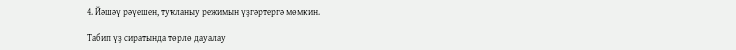4. Йәшәү рәүешен, туҡланыу режимын үҙгәртергә мөмкин.

Табип үҙ сиратында төрлө дауалау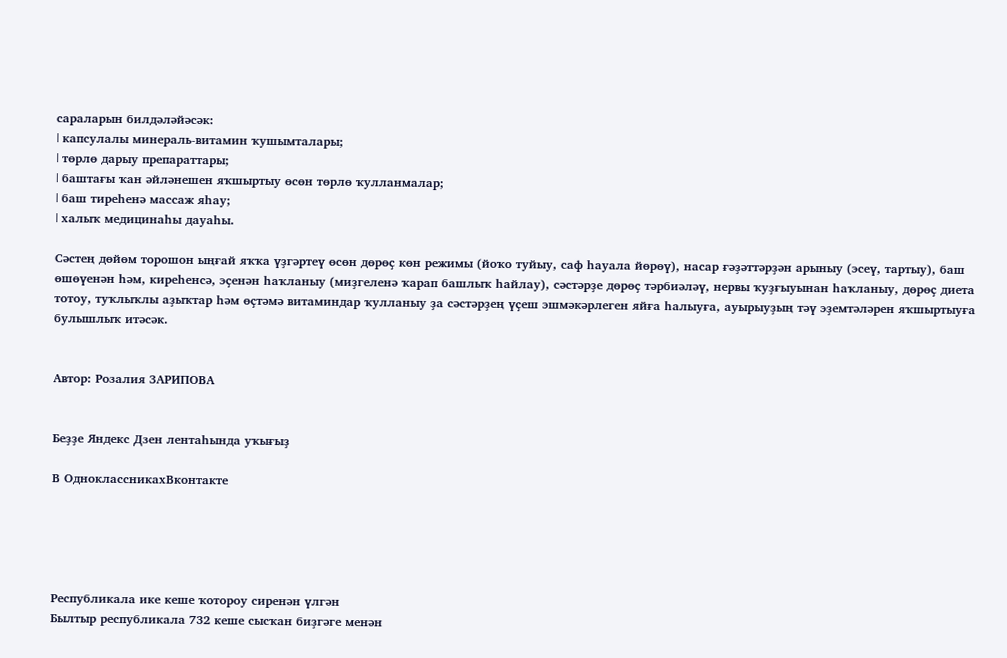сараларын билдәләйәсәк:
l капсулалы минераль-витамин ҡушымталары;
l төрлө дарыу препараттары;
l баштағы ҡан әйләнешен яҡшыртыу өсөн төрлө ҡулланмалар;
l баш тиреһенә массаж яһау;
l халыҡ медицинаһы дауаһы.

Сәстең дөйөм торошон ыңғай яҡҡа үҙгәртеү өсөн дөрөҫ көн режимы (йоҡо туйыу, саф һауала йөрөү), насар ғәҙәттәрҙән арыныу (эсеү, тартыу), баш өшөүенән һәм, киреһенсә, эҫенән һаҡланыу (миҙгеленә ҡарап башлыҡ һайлау), сәстәрҙе дөрөҫ тәрбиәләү, нервы ҡуҙғыуынан һаҡланыу, дөрөҫ диета тотоу, туҡлыҡлы аҙыҡтар һәм өҫтәмә витаминдар ҡулланыу ҙа сәстәрҙең үҫеш эшмәкәрлеген яйға һалыуға, ауырыуҙың тәү эҙемтәләрен яҡшыртыуға булышлыҡ итәсәк.


Автор: Розалия ЗАРИПОВА


Беҙҙе Яндекс Дзен лентаһында уҡығыҙ

В ОдноклассникахВконтакте





Республикала ике кеше ҡотороу сиренән үлгән
Былтыр республикала 732 кеше сысҡан биҙгәге менән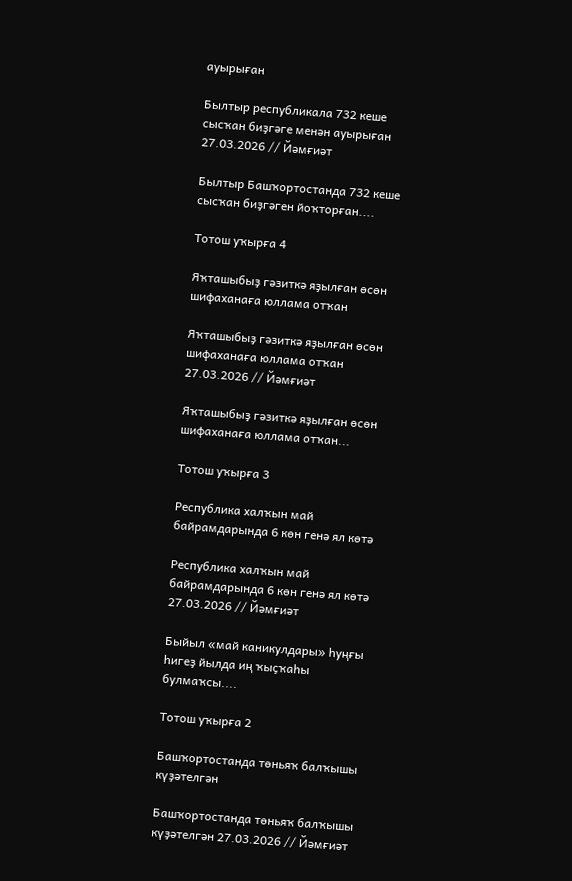ауырыған

Былтыр республикала 732 кеше сысҡан биҙгәге менән ауырыған 27.03.2026 // Йәмғиәт

Былтыр Башҡортостанда 732 кеше сысҡан биҙгәген йоҡторған....

Тотош уҡырға 4

Яҡташыбыҙ гәзиткә яҙылған өсөн шифаханаға юллама отҡан

Яҡташыбыҙ гәзиткә яҙылған өсөн шифаханаға юллама отҡан 27.03.2026 // Йәмғиәт

Яҡташыбыҙ гәзиткә яҙылған өсөн шифаханаға юллама отҡан...

Тотош уҡырға 3

Республика халҡын май байрамдарында 6 көн генә ял көтә

Республика халҡын май байрамдарында 6 көн генә ял көтә 27.03.2026 // Йәмғиәт

Быйыл «май каникулдары» һуңғы һигеҙ йылда иң ҡыҫҡаһы булмаҡсы....

Тотош уҡырға 2

Башҡортостанда төньяҡ балҡышы күҙәтелгән

Башҡортостанда төньяҡ балҡышы күҙәтелгән 27.03.2026 // Йәмғиәт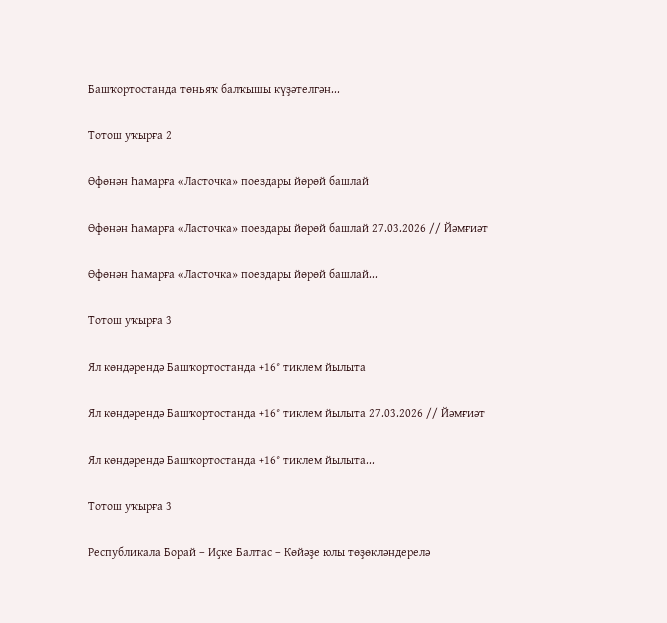Башҡортостанда төньяҡ балҡышы күҙәтелгән...

Тотош уҡырға 2

Өфөнән Һамарға «Ласточка» поездары йөрөй башлай

Өфөнән Һамарға «Ласточка» поездары йөрөй башлай 27.03.2026 // Йәмғиәт

Өфөнән Һамарға «Ласточка» поездары йөрөй башлай...

Тотош уҡырға 3

Ял көндәрендә Башҡортостанда +16° тиклем йылыта

Ял көндәрендә Башҡортостанда +16° тиклем йылыта 27.03.2026 // Йәмғиәт

Ял көндәрендә Башҡортостанда +16° тиклем йылыта...

Тотош уҡырға 3

Республикала Борай – Иҫке Балтас – Көйәҙе юлы төҙөкләндерелә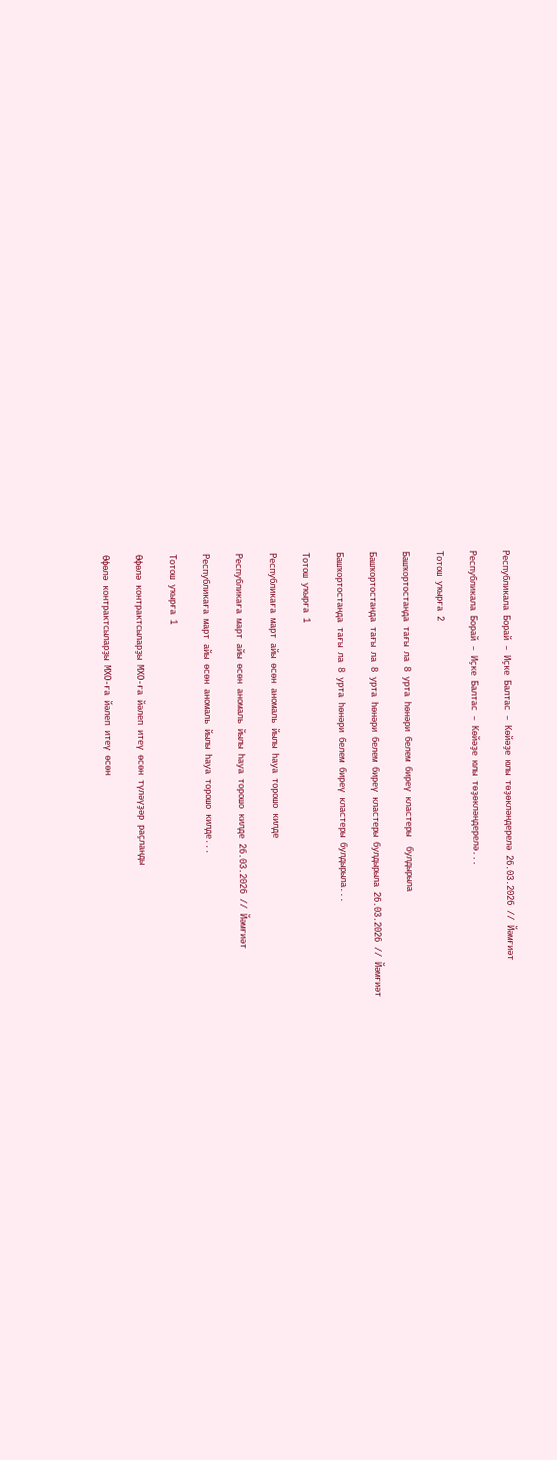Республикала Борай – Иҫке Балтас – Көйәҙе юлы төҙөкләндерелә 26.03.2026 // Йәмғиәт

Республикала Борай – Иҫке Балтас – Көйәҙе юлы төҙөкләндерелә...

Тотош уҡырға 2

Башҡортостанда тағы ла 8 урта һөнәри белем биреү кластеры  булдырыла

Башҡортостанда тағы ла 8 урта һөнәри белем биреү кластеры булдырыла 26.03.2026 // Йәмғиәт

Башҡортостанда тағы ла 8 урта һөнәри белем биреү кластеры булдырыла...

Тотош уҡырға 1

Республикаға март айы өсөн аномаль йылы һауа торошо килде

Республикаға март айы өсөн аномаль йылы һауа торошо килде 26.03.2026 // Йәмғиәт

Республикаға март айы өсөн аномаль йылы һауа торошо килде...

Тотош уҡырға 1

Өфөлә контрактсыларҙы МХО-ға йәлеп итеү өсөн түләүҙәр раҫланды

Өфөлә контрактсыларҙы МХО-ға йәлеп итеү өсөн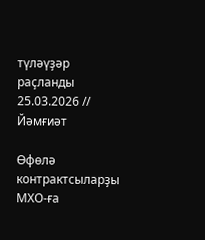түләүҙәр раҫланды 25.03.2026 // Йәмғиәт

Өфөлә контрактсыларҙы МХО-ға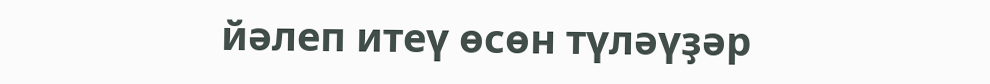йәлеп итеү өсөн түләүҙәр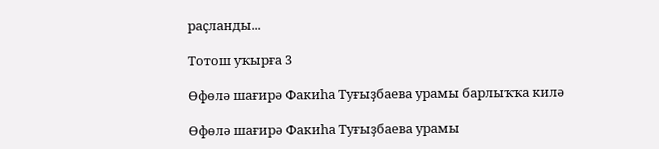раҫланды...

Тотош уҡырға 3

Өфөлә шағирә Факиһа Туғыҙбаева урамы барлыҡҡа килә

Өфөлә шағирә Факиһа Туғыҙбаева урамы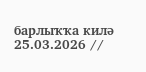барлыҡҡа килә 25.03.2026 //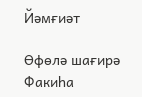Йәмғиәт

Өфөлә шағирә Факиһа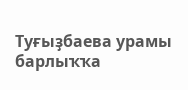Туғыҙбаева урамы барлыҡҡа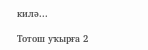килә...

Тотош уҡырға 2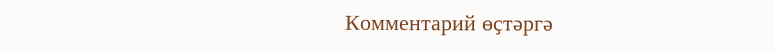Комментарий өҫтәргә